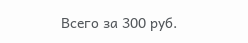Всего за 300 руб.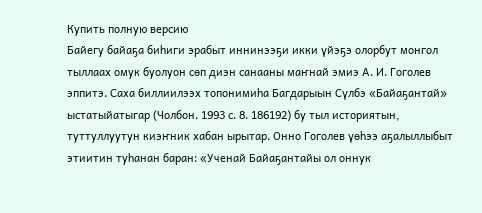Купить полную версию
Байегу байаҕа биһиги эрабыт иннинээҕи икки үйэҕэ олорбут монгол тыллаах омук буолуон сөп диэн санааны маҥнай эмиэ А. И. Гоголев эппитэ. Саха биллиилээх топонимиһа Багдарыын Сүлбэ «Байаҕантай» ыстатыйатыгар (Чолбон. 1993 с. 8. 186192) бу тыл историятын, туттуллуутун киэҥник хабан ырытар. Онно Гоголев үөһээ аҕалыллыбыт этиитин туһанан баран: «Ученай Байаҕантайы ол оннук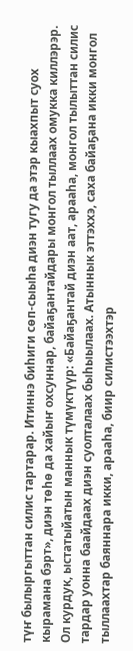түҥ былыргыттан силис тартарар. Итиннэ биһиги сөп‐сыыһа диэн тугу да этэр кыахпыт суох кырамана бэрт», диэн төһө да хайыҥ охсуннар, байаҕантайдары монгол тыллаах омукка киллэрэр. Ол курдук, ыстатыйатын маннык түмүктүүр: «Байаҕантай диэн аат, арааһа, монгол тылыттан силис тардар уонна баайдаах диэн суолталаах быһыылаах. Атыннык эттэххэ, саха байаҕана икки монгол тыллаахтар баяннара икки, арааһа, биир силистээхтэр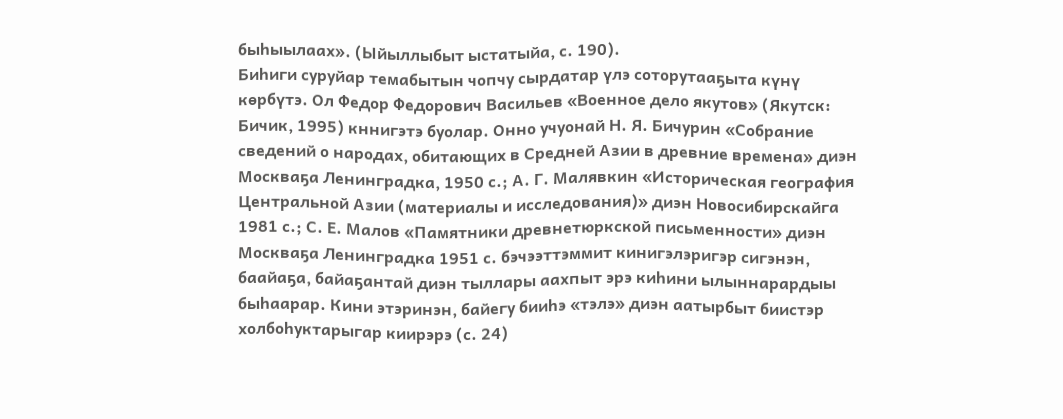быһыылаах». (Ыйыллыбыт ыстатыйа, с. 190).
Биһиги суруйар темабытын чопчу сырдатар үлэ соторутааҕыта күнү көрбүтэ. Ол Федор Федорович Васильев «Военное дело якутов» (Якутск: Бичик, 1995) кннигэтэ буолар. Онно учуонай Н. Я. Бичурин «Собрание сведений о народах, обитающих в Средней Азии в древние времена» диэн Москваҕа Ленинградка, 1950 с.; А. Г. Малявкин «Историческая география Центральной Азии (материалы и исследования)» диэн Новосибирскайга 1981 с.; С. Е. Малов «Памятники древнетюркской письменности» диэн Москваҕа Ленинградка 1951 с. бэчээттэммит кинигэлэригэр сигэнэн, баайаҕа, байаҕантай диэн тыллары аахпыт эрэ киһини ылыннарардыы быһаарар. Кини этэринэн, байегу бииһэ «тэлэ» диэн аатырбыт биистэр холбоһуктарыгар киирэрэ (с. 24)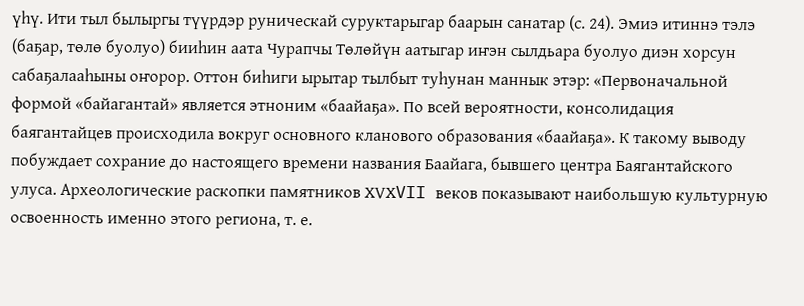үһү. Ити тыл былыргы түүрдэр руническай суруктарыгар баарын санатар (с. 24). Эмиэ итиннэ тэлэ (баҕар, төлө буолуо) бииһин аата Чурапчы Төлөйүн аатыгар иҥэн сылдьара буолуо диэн хорсун сабаҕалааһыны оҥорор. Оттон биһиги ырытар тылбыт туһунан маннык этэр: «Первоначальной формой «байагантай» является этноним «баайаҕа». По всей вероятности, консолидация баягантайцев происходила вокруг основного кланового образования «баайаҕа». К такому выводу побуждает сохрание до настоящего времени названия Баайага, бывшего центра Баягантайского улуса. Археологические раскопки памятников ХVХVII веков показывают наибольшую культурную освоенность именно этого региона, т. е.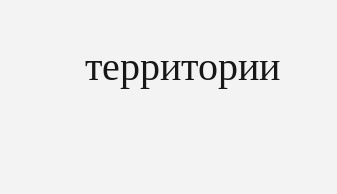территории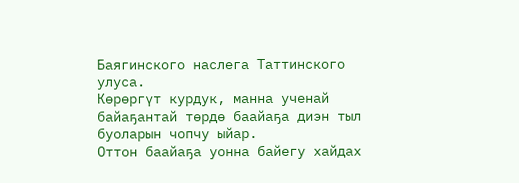Баягинского наслега Таттинского улуса.
Көрөргүт курдук, манна ученай байаҕантай төрдө баайаҕа диэн тыл буоларын чопчу ыйар.
Оттон баайаҕа уонна байегу хайдах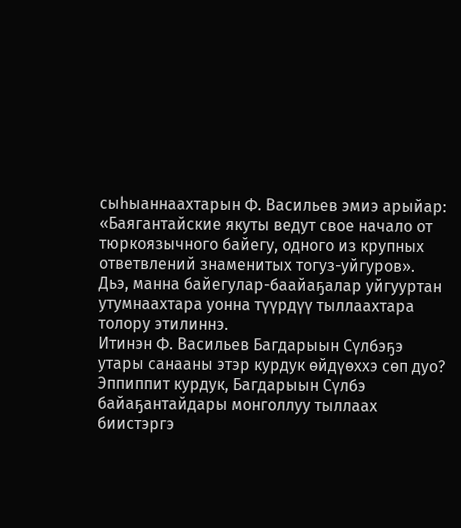сыһыаннаахтарын Ф. Васильев эмиэ арыйар: «Баягантайские якуты ведут свое начало от тюркоязычного байегу, одного из крупных ответвлений знаменитых тогуз-уйгуров».
Дьэ, манна байегулар-баайаҕалар уйгууртан утумнаахтара уонна түүрдүү тыллаахтара толору этилиннэ.
Итинэн Ф. Васильев Багдарыын Сүлбэҕэ утары санааны этэр курдук өйдүөххэ сөп дуо? Эппиппит курдук, Багдарыын Сүлбэ байаҕантайдары монголлуу тыллаах биистэргэ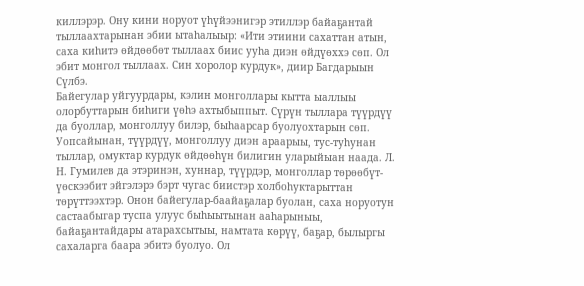киллэрэр. Ону кини норуот үһүйээнигэр этиллэр байаҕантай тыллаахтарынан эбии ытаһалыыр: «Ити этиини сахаттан атын, саха киһитэ өйдөөбөт тыллаах биис ууһа диэн өйдүөххэ сөп. Ол эбит монгол тыллаах. Син хоролор курдук», диир Багдарыын Сүлбэ.
Байегулар уйгуурдары, кэлин монголлары кытта ыаллыы олорбуттарын биһиги үөһэ ахтыбыппыт. Сүрүн тыллара түүрдүү да буоллар, монголлуу билэр, быһаарсар буолуохтарын сөп. Уопсайынан, түүрдүү, монголлуу диэн араарыы, тус-туһунан тыллар, омуктар курдук өйдөөһүн билигин уларыйыан наада. Л. Н. Гумилев да этэринэн, хуннар, түүрдэр, монголлар төрөөбүт-үөскээбит эйгэлэрэ бэрт чугас биистэр холбоһуктарыттан төрүттээхтэр. Онон байегулар-баайаҕалар буолан, саха норуотун састаабыгар туспа улуус быһыытынан ааһарыныы, байаҕантайдары атарахсытыы, намтата көрүү, баҕар, былыргы сахаларга баара эбитэ буолуо. Ол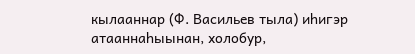кылааннар (Ф. Васильев тыла) иһигэр атааннаһыынан, холобур,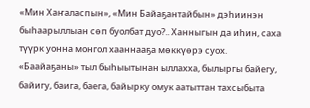«Мин Хаҥаласпын», «Мин Байаҕантайбын» дэһиинэн быһаарыллыан сөп буолбат дуо?.. Ханныгын да иһин, саха түүрк уонна монгол хааннааҕа мөккүөрэ суох.
«Баайаҕаны» тыл быһыытынан ыллахха, былыргы байегу, байигу, баига, баега, байырку омук аатыттан тахсыбыта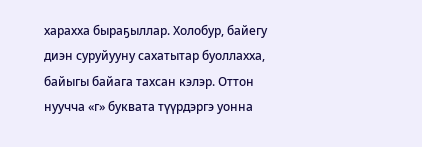харахха быраҕыллар. Холобур, байегу диэн суруйууну сахатытар буоллахха, байыгы байага тахсан кэлэр. Оттон нуучча «г» буквата түүрдэргэ уонна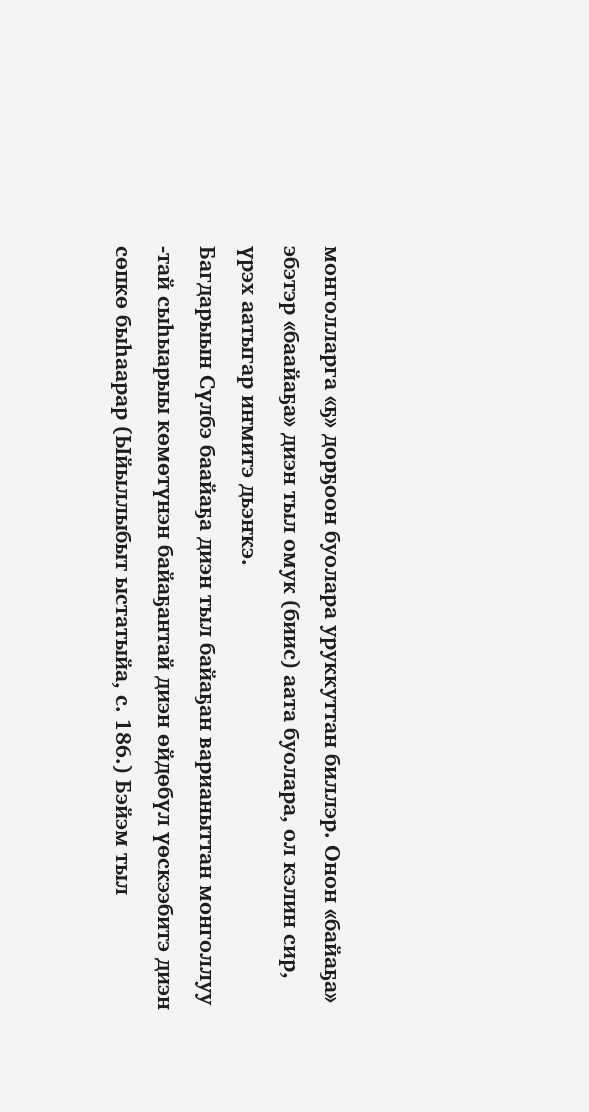монголларга «ҕ» дорҕоон буолара уруккуттан биллэр. Онон «байаҕа» эбэтэр «баайаҕа» диэн тыл омук (биис) аата буолара, ол кэлин сир, үрэх аатыгар иҥмитэ дьэҥкэ.
Багдарыын Сүлбэ баайаҕа диэн тыл байаҕан варианыттан монголлуу -тай сыһыарыы көмөтүнэн байаҕантай диэн өйдөбүл үөскээбитэ диэн сөпкө быһаарар (Ыйыллыбыт ыстатыйа, с. 186.) Бэйэм тыл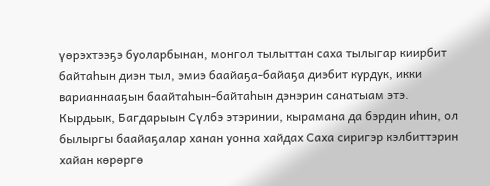үөрэхтээҕэ буоларбынан, монгол тылыттан саха тылыгар киирбит байтаһын диэн тыл, эмиэ баайаҕа‐байаҕа диэбит курдук, икки варианнааҕын баайтаһын-байтаһын дэнэрин санатыам этэ.
Кырдьык, Багдарыын Сүлбэ этэринии, кырамана да бэрдин иһин, ол былыргы баайаҕалар ханан уонна хайдах Саха сиригэр кэлбиттэрин хайан көрөргө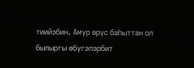тиийэбин. Амур өрүс баһыттан ол былыргы өбүгэлэрбит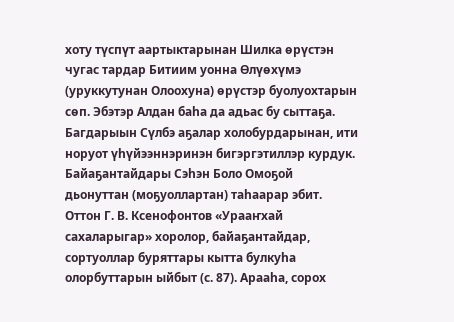хоту түспүт аартыктарынан Шилка өрүстэн чугас тардар Битиим уонна Өлүөхүмэ (уруккутунан Олоохуна) өрүстэр буолуохтарын сөп. Эбэтэр Алдан баһа да адьас бу сыттаҕа.
Багдарыын Сүлбэ аҕалар холобурдарынан, ити норуот үһүйээннэринэн бигэргэтиллэр курдук. Байаҕантайдары Сэһэн Боло Омоҕой дьонуттан (моҕуоллартан) таһаарар эбит. Оттон Г. В. Ксенофонтов «Урааҥхай сахаларыгар» хоролор, байаҕантайдар, сортуоллар буряттары кытта булкуһа олорбуттарын ыйбыт (с. 87). Арааһа, сорох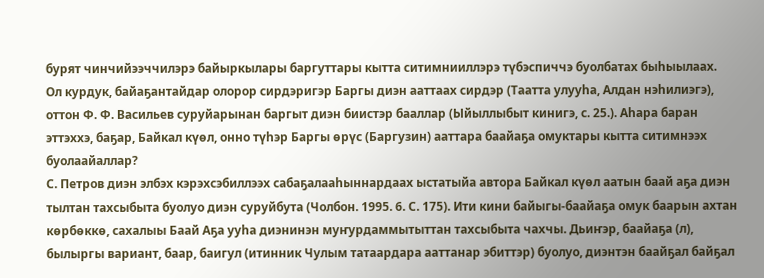бурят чинчийээччилэрэ байыркылары баргуттары кытта ситимнииллэрэ түбэспиччэ буолбатах быһыылаах.
Ол курдук, байаҕантайдар олорор сирдэригэр Баргы диэн ааттаах сирдэр (Таатта улууһа, Алдан нэһилиэгэ), оттон Ф. Ф. Васильев суруйарынан баргыт диэн биистэр бааллар (Ыйыллыбыт кинигэ, с. 25.). Аһара баран эттэххэ, баҕар, Байкал күөл, онно түһэр Баргы өрүс (Баргузин) ааттара баайаҕа омуктары кытта ситимнээх буолаайаллар?
С. Петров диэн элбэх кэрэхсэбиллээх сабаҕалааһыннардаах ыстатыйа автора Байкал күөл аатын баай аҕа диэн тылтан тахсыбыта буолуо диэн суруйбута (Чолбон. 1995. 6. С. 175). Ити кини байыгы-баайаҕа омук баарын ахтан көрбөккө, сахалыы Баай Аҕа ууһа диэнинэн муҥурдаммытыттан тахсыбыта чахчы. Дьиҥэр, баайаҕа (л), былыргы вариант, баар, баигул (итинник Чулым татаардара ааттанар эбиттэр) буолуо, диэнтэн баайҕал байҕал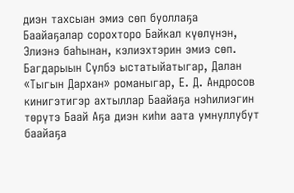диэн тахсыан эмиэ сөп буоллаҕа Баайаҕалар сорохторо Байкал күөлүнэн, Элиэнэ баһынан, кэлиэхтэрин эмиэ сөп.
Багдарыын Сүлбэ ыстатыйатыгар, Далан «Тыгын Дархан» романыгар, Е. Д. Андросов кинигэтигэр ахтыллар Баайаҕа нэһилиэгин төрүтэ Баай Аҕа диэн киһи аата умнуллубут баайаҕа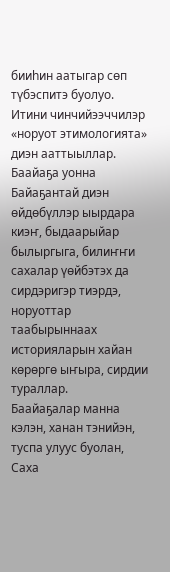бииһин аатыгар сөп түбэспитэ буолуо. Итини чинчийээччилэр «норуот этимологията» диэн ааттыыллар.
Баайаҕа уонна Байаҕантай диэн өйдөбүллэр ыырдара киэҥ, быдаарыйар былыргыга, билиҥҥи сахалар үөйбэтэх да сирдэригэр тиэрдэ, норуоттар таабырыннаах историяларын хайан көрөргө ыҥыра, сирдии тураллар.
Баайаҕалар манна кэлэн, ханан тэнийэн, туспа улуус буолан, Саха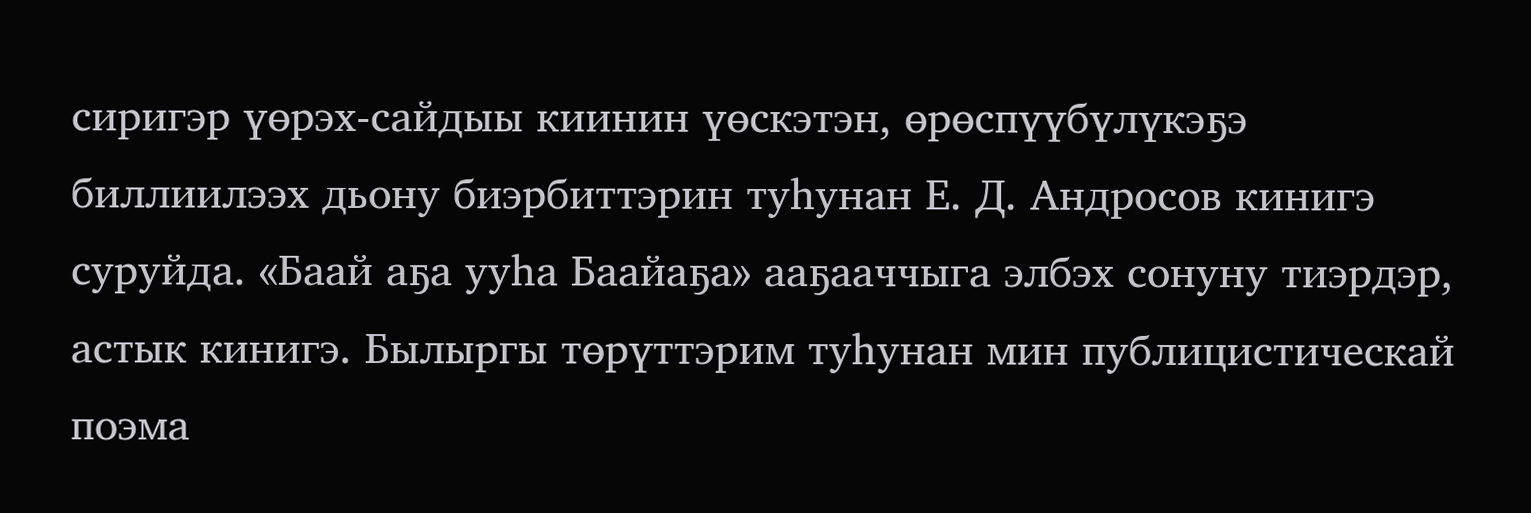сиригэр үөрэх-сайдыы киинин үөскэтэн, өрөспүүбүлүкэҕэ биллиилээх дьону биэрбиттэрин туһунан Е. Д. Андросов кинигэ суруйда. «Баай аҕа ууһа Баайаҕа» ааҕааччыга элбэх сонуну тиэрдэр, астык кинигэ. Былыргы төрүттэрим туһунан мин публицистическай поэма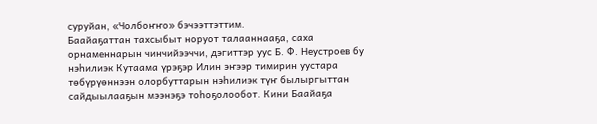суруйан, «Чолбоҥҥо» бэчээттэттим.
Баайаҕаттан тахсыбыт норуот талааннааҕа, саха орнаменнарын чинчийээччи, дэгиттэр уус Б. Ф. Неустроев бу нэһилиэк Кутаама үрэҕэр Илин эҥээр тимирин уустара төбүрүөннээн олорбуттарын нэһилиэк түҥ былыргыттан сайдыылааҕын мээнэҕэ тоһоҕолообот. Кини Баайаҕа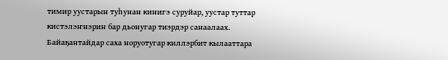тимир уустарын туһунан кинигэ суруйар, уустар туттар кистэлэҥнэрин бар дьонугар тиэрдэр санаалаах. Байаҕантайдар саха норуотугар киллэрбит кылааттара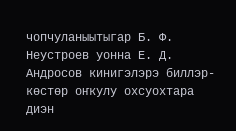чопчуланыытыгар Б. Ф. Неустроев уонна Е. Д. Андросов кинигэлэрэ биллэр-көстөр оҥкулу охсуохтара диэн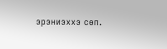эрэниэххэ сөп.